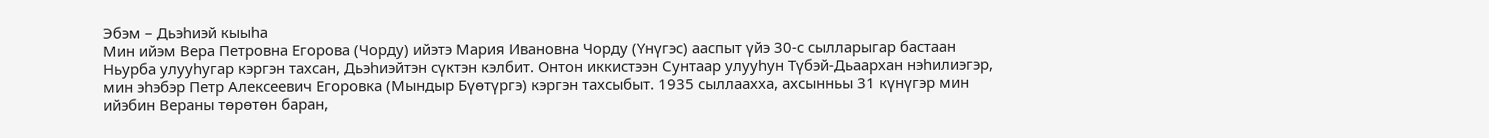Эбэм – Дьэһиэй кыыһа
Мин ийэм Вера Петровна Егорова (Чорду) ийэтэ Мария Ивановна Чорду (Үнүгэс) ааспыт үйэ 30-с сылларыгар бастаан Ньурба улууһугар кэргэн тахсан, Дьэһиэйтэн сүктэн кэлбит. Онтон иккистээн Сунтаар улууһун Түбэй-Дьаархан нэһилиэгэр, мин эһэбэр Петр Алексеевич Егоровка (Мындыр Бүөтүргэ) кэргэн тахсыбыт. 1935 сыллаахха, ахсынньы 31 күнүгэр мин ийэбин Вераны төрөтөн баран,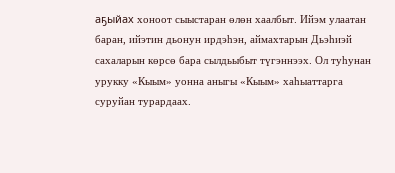аҕыйах хоноот сыыстаран өлөн хаалбыт. Ийэм улаатан баран, ийэтин дьонун ирдэһэн, аймахтарын Дьэһиэй сахаларын көрсө бара сылдьыбыт түгэннээх. Ол туһунан урукку «Кыым» уонна аныгы «Кыым» хаһыаттарга суруйан турардаах.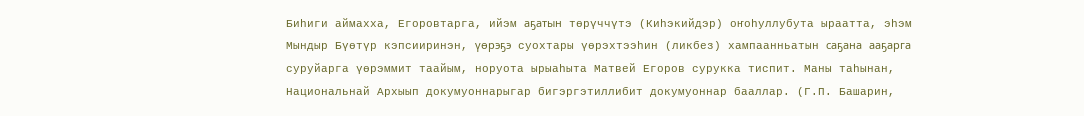Биһиги аймахха, Егоровтарга, ийэм аҕатын төрүччүтэ (Киһэкийдэр) оҥоһуллубута ыраатта, эһэм Мындыр Бүөтүр кэпсииринэн, үөрэҕэ суохтары үөрэхтээһин (ликбез) хампаанньатын саҕана ааҕарга суруйарга үөрэммит таайым, норуота ырыаһыта Матвей Егоров сурукка тиспит. Маны таһынан, Национальнай Архыып докумуоннарыгар бигэргэтиллибит докумуоннар бааллар. (Г.П. Башарин,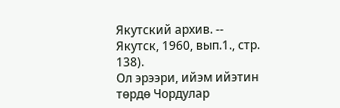Якутский архив. -- Якутск, 1960, вып.1., стр. 138).
Ол эрээри, ийэм ийэтин төрдө Чордулар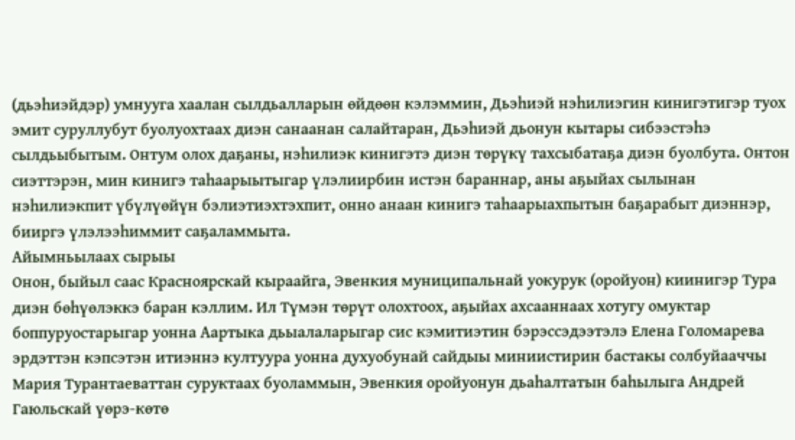(дьэһиэйдэр) умнууга хаалан сылдьалларын өйдөөн кэлэммин, Дьэһиэй нэһилиэгин кинигэтигэр туох эмит суруллубут буолуохтаах диэн санаанан салайтаран, Дьэһиэй дьонун кытары сибээстэһэ сылдьыбытым. Онтум олох даҕаны, нэһилиэк кинигэтэ диэн төрүкү тахсыбатаҕа диэн буолбута. Онтон сиэттэрэн, мин кинигэ таһаарыытыгар үлэлиирбин истэн бараннар, аны аҕыйах сылынан нэһилиэкпит үбүлүөйүн бэлиэтиэхтэхпит, онно анаан кинигэ таһаарыахпытын баҕарабыт диэннэр, бииргэ үлэлээһиммит саҕаламмыта.
Айымньылаах сырыы
Онон, быйыл саас Красноярскай кыраайга, Эвенкия муниципальнай уокурук (оройуон) киинигэр Тура диэн бөһүөлэккэ баран кэллим. Ил Түмэн төрүт олохтоох, аҕыйах ахсааннаах хотугу омуктар боппуруостарыгар уонна Аартыка дьыалаларыгар сис кэмитиэтин бэрэссэдээтэлэ Елена Голомарева эрдэттэн кэпсэтэн итиэннэ култуура уонна духуобунай сайдыы миниистирин бастакы солбуйааччы Мария Турантаеваттан суруктаах буоламмын, Эвенкия оройуонун дьаһалтатын баһылыга Андрей Гаюльскай үөрэ-көтө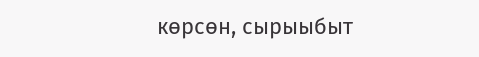көрсөн, сырыыбыт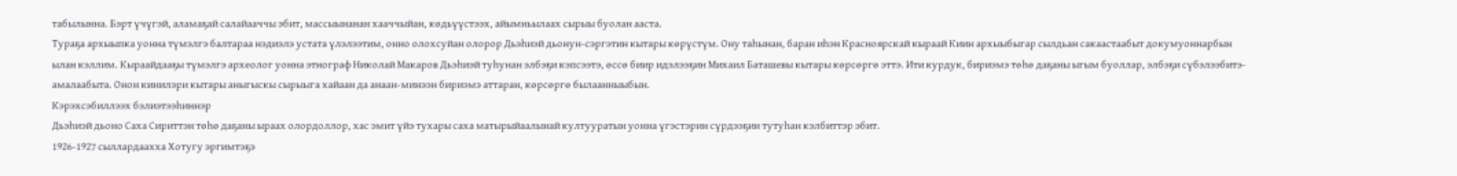табылынна. Бэрт үчүгэй, аламаҕай салайааччы эбит, массыынанан хааччыйан, көдьүүстээх, айымньылаах сырыы буолан ааста.
Тураҕа архыыпка уонна түмэлгэ балтараа нэдиэлэ устата үлэлээтим, онно олохсуйан олорор Дьэһиэй дьонун-сэргэтин кытары көрүстүм. Ону таһынан, баран иһэн Красноярскай кыраай Киин архыыбыгар сылдьан сакаастаабыт докумуоннарбын ылан кэллим. Кыраайдааҕы түмэлгэ археолог уонна этнограф Николай Макаров Дьэһиэй туһунан элбэҕи кэпсээтэ, өссө биир идэлээҕин Михаил Баташевы кытары көрсөргө эттэ. Ити курдук, бириэмэ төһө даҕаны ыгым буоллар, элбэҕи сүбэлээбитэ-амалаабыта. Онон кинилэри кытары аныгыскы сырыыга хайаан да анаан-минээн бириэмэ аттаран, көрсөргө былаанныыбын.
Кэрэхсэбиллээх бэлиэтээһиннэр
Дьэһиэй дьоно Саха Сириттэн төһө даҕаны ыраах олордоллор, хас эмит үйэ тухары саха матырыйаалынай култууратын уонна үгэстэрин сүрдээҕин тутуһан кэлбиттэр эбит.
1926-1927 сыллардаахха Хотугу эргимтэҕэ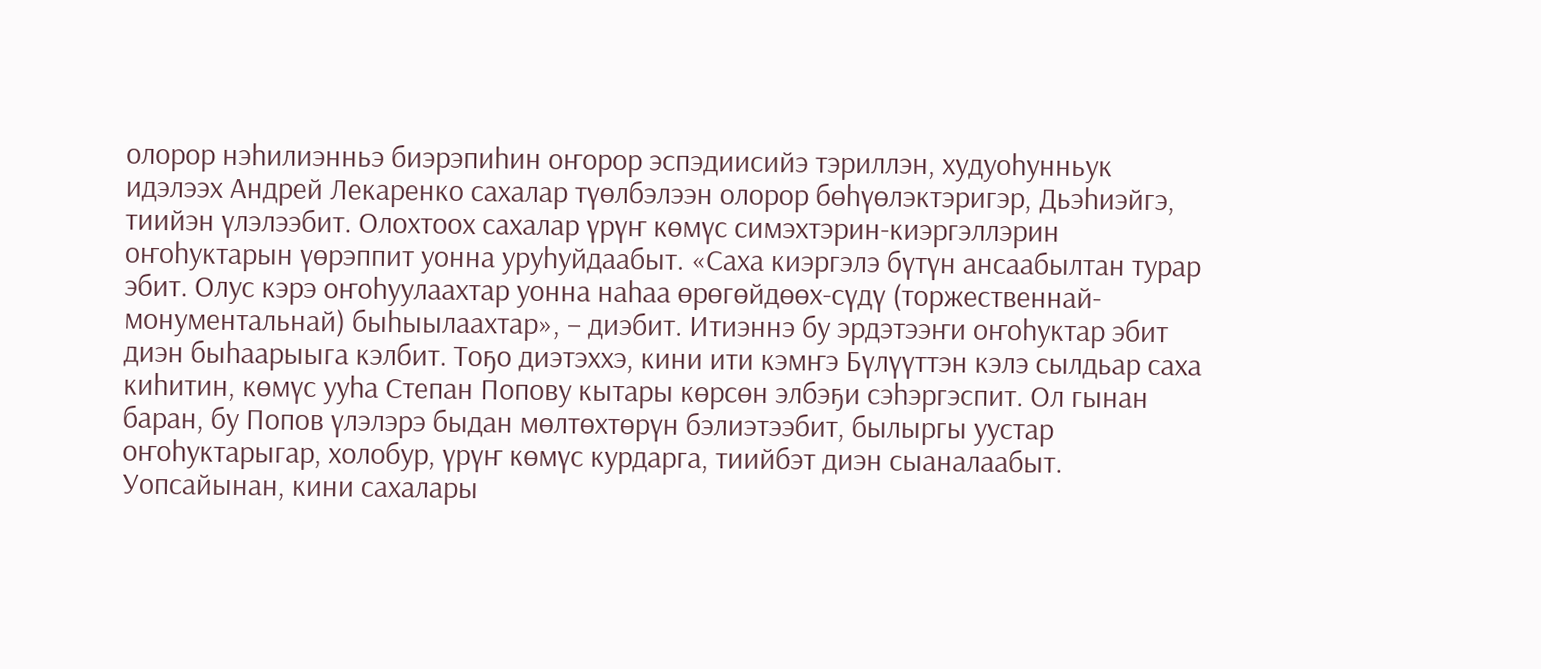олорор нэһилиэнньэ биэрэпиһин оҥорор эспэдиисийэ тэриллэн, худуоһунньук идэлээх Андрей Лекаренко сахалар түөлбэлээн олорор бөһүөлэктэригэр, Дьэһиэйгэ, тиийэн үлэлээбит. Олохтоох сахалар үрүҥ көмүс симэхтэрин-киэргэллэрин оҥоһуктарын үөрэппит уонна уруһуйдаабыт. «Саха киэргэлэ бүтүн ансаабылтан турар эбит. Олус кэрэ оҥоһуулаахтар уонна наһаа өрөгөйдөөх-сүдү (торжественнай-монументальнай) быһыылаахтар», – диэбит. Итиэннэ бу эрдэтээҥи оҥоһуктар эбит диэн быһаарыыга кэлбит. Тоҕо диэтэххэ, кини ити кэмҥэ Бүлүүттэн кэлэ сылдьар саха киһитин, көмүс ууһа Степан Попову кытары көрсөн элбэҕи сэһэргэспит. Ол гынан баран, бу Попов үлэлэрэ быдан мөлтөхтөрүн бэлиэтээбит, былыргы уустар оҥоһуктарыгар, холобур, үрүҥ көмүс курдарга, тиийбэт диэн сыаналаабыт. Уопсайынан, кини сахалары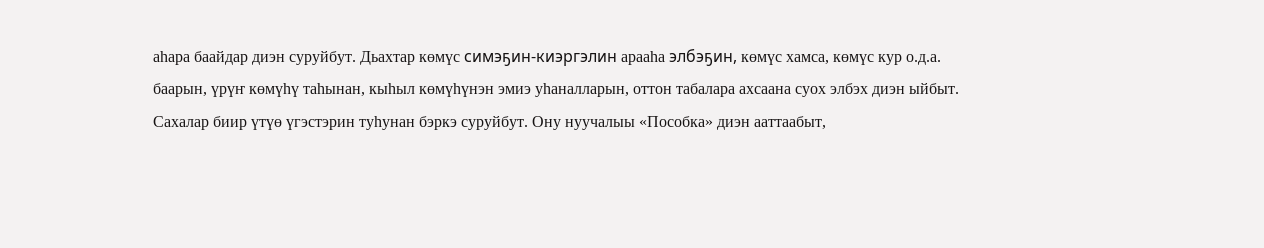аһара баайдар диэн суруйбут. Дьахтар көмүс симэҕин-киэргэлин арааһа элбэҕин, көмүс хамса, көмүс кур о.д.а. баарын, үрүҥ көмүһү таһынан, кыһыл көмүһүнэн эмиэ уһаналларын, оттон табалара ахсаана суох элбэх диэн ыйбыт.
Сахалар биир үтүө үгэстэрин туһунан бэркэ суруйбут. Ону нуучалыы «Пособка» диэн ааттаабыт,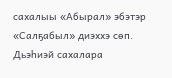сахалыы «Абырал» эбэтэр «Салҕабыл» диэххэ сөп. Дьэһиэй сахалара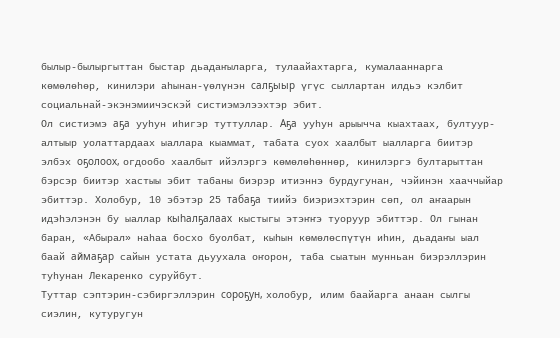былыр-былыргыттан быстар дьадаҥыларга, тулаайахтарга, кумалааннарга көмөлөһөр, кинилэри аһынан-үөлүнэн салҕыыр үгүс сыллартан илдьэ кэлбит социальнай-экэнэмиичэскэй систиэмэлээхтэр эбит.
Ол систиэмэ аҕа ууһун иһигэр туттуллар. Аҕа ууһун арыычча кыахтаах, бултуур-алтыыр уолаттардаах ыаллара кыаммат, табата суох хаалбыт ыалларга биитэр элбэх оҕолоох, огдообо хаалбыт ийэлэргэ көмөлөһөннөр, кинилэргэ бултарыттан бэрсэр биитэр хастыы эбит табаны биэрэр итиэннэ бурдугунан, чэйинэн хааччыйар эбиттэр. Холобур, 10 эбэтэр 25 табаҕа тиийэ биэриэхтэрин сөп, ол аҥаарын идэһэлэнэн бу ыаллар кыһалҕалаах кыстыгы этэҥҥэ туоруур эбиттэр. Ол гынан баран, «Абырал» наһаа босхо буолбат, кыһын көмөлөспүтүн иһин, дьадаҥы ыал баай аймаҕар сайын устата дьуухала оҥорон, таба сыатын мунньан биэрэллэрин туһунан Лекаренко суруйбут.
Туттар сэптэрин-сэбиргэллэрин сороҕун, холобур, илим баайарга анаан сылгы сиэлин, кутуругун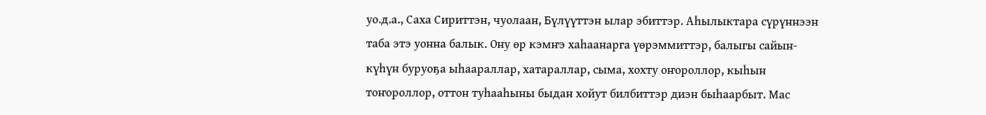уо.д.а., Саха Сириттэн, чуолаан, Бүлүүттэн ылар эбиттэр. Аһылыктара сүрүннээн таба этэ уонна балык. Ону өр кэмҥэ хаһаанарга үөрэммиттэр, балыгы сайын-күһүн буруоҕа ыһаараллар, хатараллар, сыма, хохту оҥороллор, кыһын тоҥороллор, оттон туһааһыны быдан хойут билбиттэр диэн быһаарбыт. Мас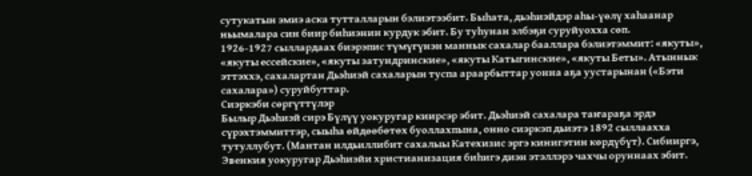сутукатын эмиэ аска тутталларын бэлиэтээбит. Быһата, дьэһиэйдэр аһы-үөлү хаһаанар ньымалара син биир биһиэнин курдук эбит. Бу туһунан элбэҕи суруйуохха сөп.
1926-1927 сыллардаах биэрэпис түмүгүнэн маннык сахалар бааллара бэлиэтэммит: «якуты», «якуты ессейские», «якуты затундринские», «якуты Катыгинские», «якуты Беты». Атыннык эттэххэ, сахалартан Дьэһиэй сахаларын туспа араарбыттар уонна аҕа уустарынан («Бэти сахалара») суруйбуттар.
Сиэркэби сөргүттүлэр
Былыр Дьэһиэй сирэ Бүлүү уокуругар киирсэр эбит. Дьэһиэй сахалара таҥараҕа эрдэ сүрэхтэммиттэр, сыыһа өйдөөбөтөх буоллахпына, онно сиэркэп дьиэтэ 1892 сыллаахха тутуллубут. (Мантан илдьиллибит сахалыы Катехизис эргэ кинигэтин көрдүбүт). Сибииргэ, Эвенкия уокуругар Дьэһиэйи христианизация биһигэ диэн этэллэрэ чахчы оруннаах эбит.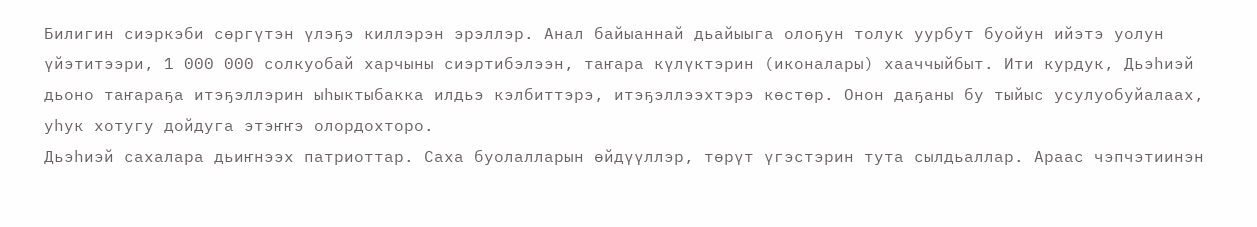Билигин сиэркэби сөргүтэн үлэҕэ киллэрэн эрэллэр. Анал байыаннай дьайыыга олоҕун толук уурбут буойун ийэтэ уолун үйэтитээри, 1 000 000 солкуобай харчыны сиэртибэлээн, таҥара күлүктэрин (иконалары) хааччыйбыт. Ити курдук, Дьэһиэй дьоно таҥараҕа итэҕэллэрин ыһыктыбакка илдьэ кэлбиттэрэ, итэҕэллээхтэрэ көстөр. Онон даҕаны бу тыйыс усулуобуйалаах, уһук хотугу дойдуга этэҥҥэ олордохторо.
Дьэһиэй сахалара дьиҥнээх патриоттар. Саха буолалларын өйдүүллэр, төрүт үгэстэрин тута сылдьаллар. Араас чэпчэтиинэн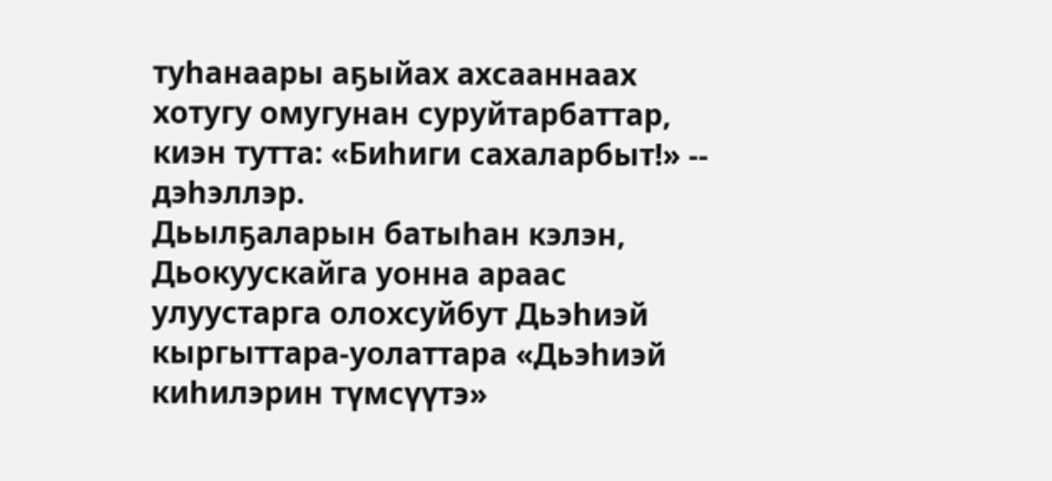туһанаары аҕыйах ахсааннаах хотугу омугунан суруйтарбаттар, киэн тутта: «Биһиги сахаларбыт!» -- дэһэллэр.
Дьылҕаларын батыһан кэлэн, Дьокуускайга уонна араас улуустарга олохсуйбут Дьэһиэй кыргыттара-уолаттара «Дьэһиэй киһилэрин түмсүүтэ»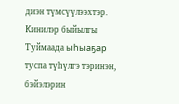диэн түмсүүлээхтэр. Кинилэр быйылгы Туймаада ыһыаҕар туспа түһүлгэ тэринэн, бэйэлэрин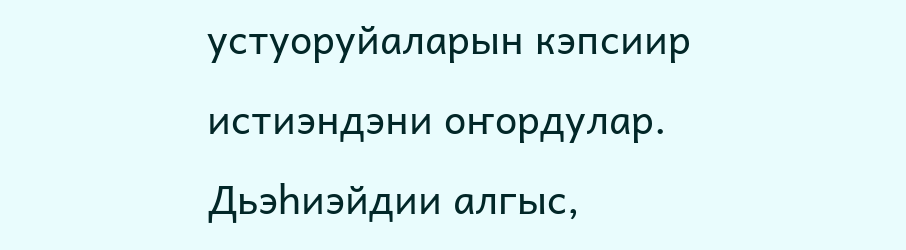устуоруйаларын кэпсиир истиэндэни оҥордулар. Дьэһиэйдии алгыс,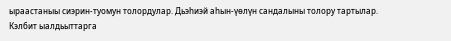ыраастаныы сиэрин-туомун толордулар. Дьэһиэй аһын-үөлүн сандалыны толору тартылар. Кэлбит ыалдьыттарга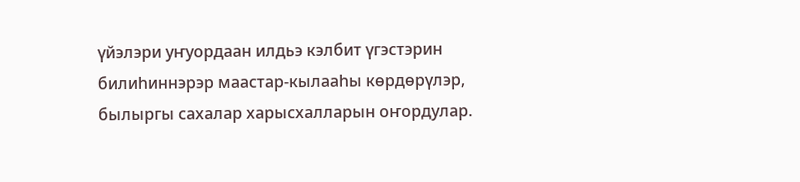үйэлэри уҥуордаан илдьэ кэлбит үгэстэрин билиһиннэрэр маастар-кылааһы көрдөрүлэр, былыргы сахалар харысхалларын оҥордулар.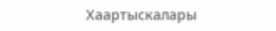Хаартыскалары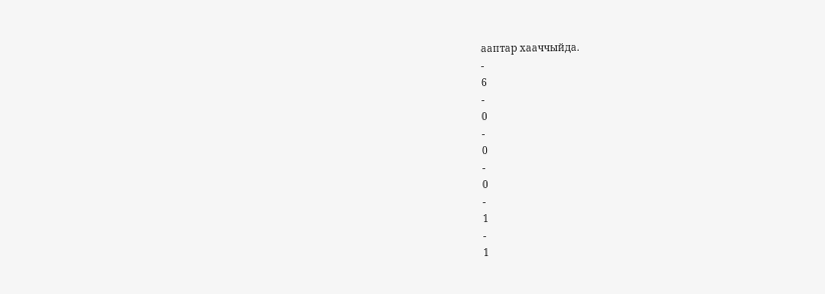ааптар хааччыйда.
-
6
-
0
-
0
-
0
-
1
-
1